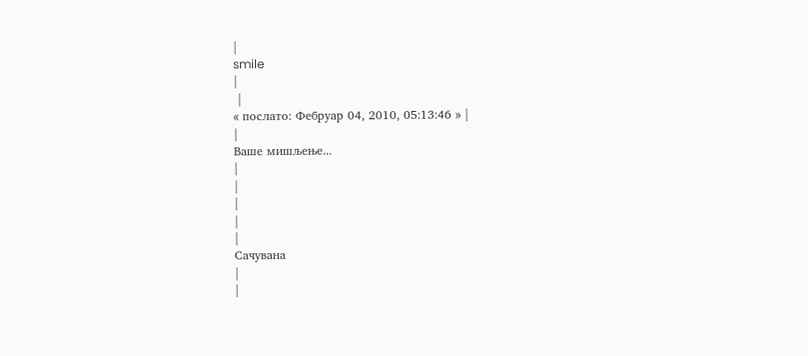|
smile
|
 |
« послато: Фебруар 04, 2010, 05:13:46 » |
|
Ваше мишљење...
|
|
|
|
|
Сачувана
|
|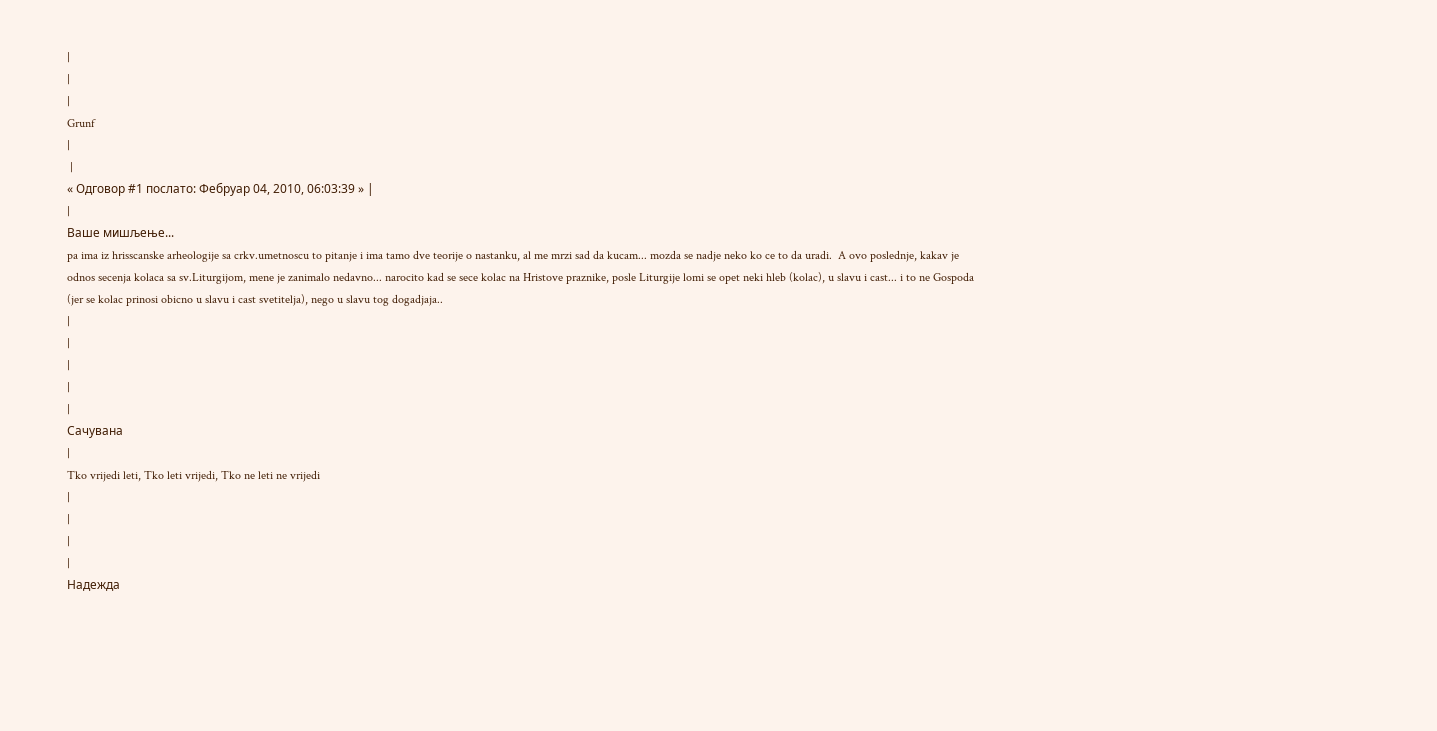|
|
|
Grunf
|
 |
« Одговор #1 послато: Фебруар 04, 2010, 06:03:39 » |
|
Ваше мишљење...
pa ima iz hrisscanske arheologije sa crkv.umetnoscu to pitanje i ima tamo dve teorije o nastanku, al me mrzi sad da kucam... mozda se nadje neko ko ce to da uradi.  A ovo poslednje, kakav je odnos secenja kolaca sa sv.Liturgijom, mene je zanimalo nedavno... narocito kad se sece kolac na Hristove praznike, posle Liturgije lomi se opet neki hleb (kolac), u slavu i cast... i to ne Gospoda (jer se kolac prinosi obicno u slavu i cast svetitelja), nego u slavu tog dogadjaja..
|
|
|
|
|
Сачувана
|
Tko vrijedi leti, Tko leti vrijedi, Tko ne leti ne vrijedi
|
|
|
|
Надежда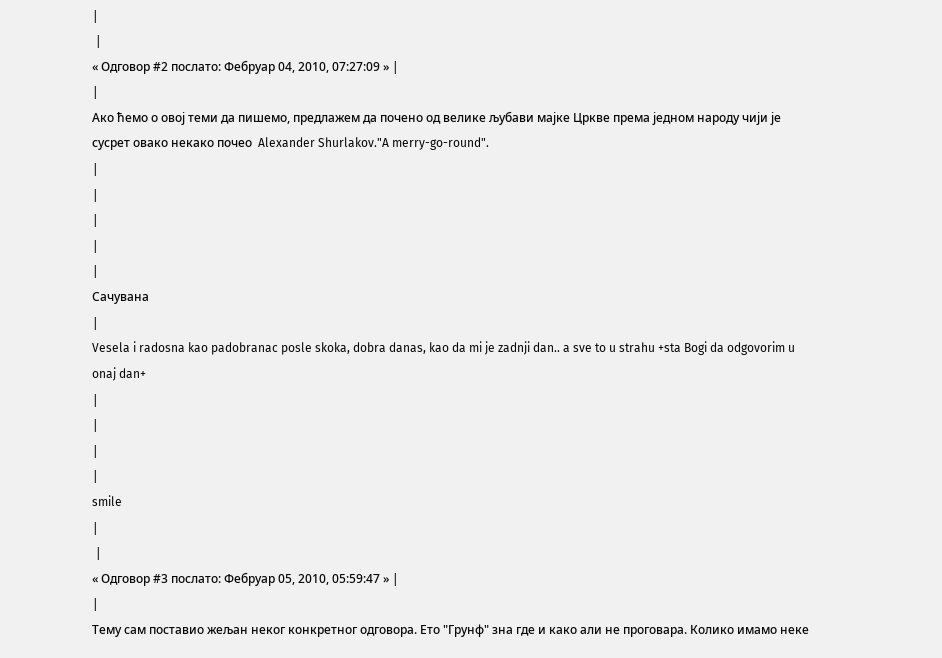|
 |
« Одговор #2 послато: Фебруар 04, 2010, 07:27:09 » |
|
Ако ћемо о овој теми да пишемо, предлажем да почено од велике љубави мајке Цркве према једном народу чији је сусрет овако некако почео  Alexander Shurlakov."A merry-go-round".
|
|
|
|
|
Сачувана
|
Vesela i radosna kao padobranac posle skoka, dobra danas, kao da mi je zadnji dan.. a sve to u strahu +sta Bogi da odgovorim u onaj dan+
|
|
|
|
smile
|
 |
« Одговор #3 послато: Фебруар 05, 2010, 05:59:47 » |
|
Тему сам поставио жељан неког конкретног одговора. Ето "Грунф" зна где и како али не проговара. Колико имамо неке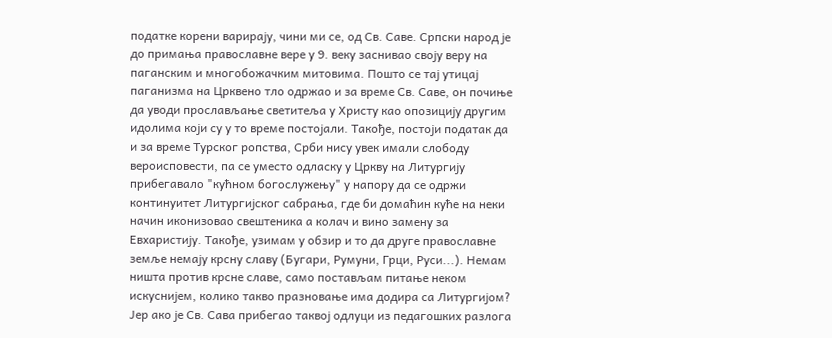податке корени варирају, чини ми се, од Св. Саве. Српски народ је до примања православне вере у 9. веку заснивао своју веру на паганским и многобожачким митовима. Пошто се тај утицај паганизма на Црквено тло одржао и за време Св. Саве, он почиње да уводи прослављање светитеља у Христу као опозицију другим идолима који су у то време постојали. Такође, постоји податак да и за време Турског ропства, Срби нису увек имали слободу вероисповести, па се уместо одласку у Цркву на Литургију прибегавало "кућном богослужењу" у напору да се одржи континуитет Литургијског сабрања, где би домаћин куће на неки начин иконизовао свештеника а колач и вино замену за Евхаристију. Такође, узимам у обзир и то да друге православне земље немају крсну славу (Бугари, Румуни, Грци, Руси...). Немам ништа против крсне славе, само постављам питање неком искуснијем, колико такво празновање има додира са Литургијом? Јер ако је Св. Сава прибегао таквој одлуци из педагошких разлога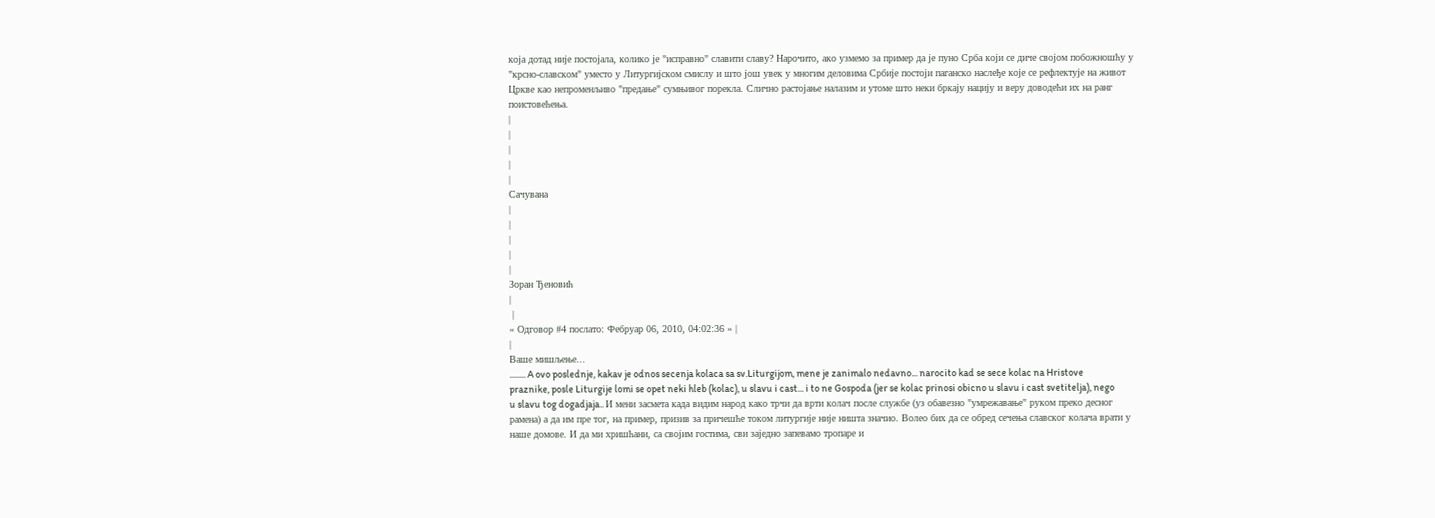која дотад није постојала, колико је "исправно" славити славу? Нарочито, ако узмемо за пример да је пуно Срба који се диче својом побожношћу у "крсно-славском" уместо у Литургијском смислу и што још увек у многим деловима Србије постоји паганско наслеђе које се рефлектује на живот Цркве као непроменљиво "предање" сумњивог порекла. Слично растојање налазим и утоме што неки бркају нацију и веру доводећи их на ранг поистовећења.
|
|
|
|
|
Сачувана
|
|
|
|
|
Зоран Ђеновић
|
 |
« Одговор #4 послато: Фебруар 06, 2010, 04:02:36 » |
|
Ваше мишљење...
........ A ovo poslednje, kakav je odnos secenja kolaca sa sv.Liturgijom, mene je zanimalo nedavno... narocito kad se sece kolac na Hristove praznike, posle Liturgije lomi se opet neki hleb (kolac), u slavu i cast... i to ne Gospoda (jer se kolac prinosi obicno u slavu i cast svetitelja), nego u slavu tog dogadjaja.. И мени засмета када видим народ како трчи да врти колач после службе (уз обавезно "умрежавање" руком преко десног рамена) а да им пре тог, на пример, призив за причешће током литургије није ништа значио. Волео бих да се обред сечења славског колача врати у наше домове. И да ми хришћани, са својим гостима, сви заједно запевамо тропаре и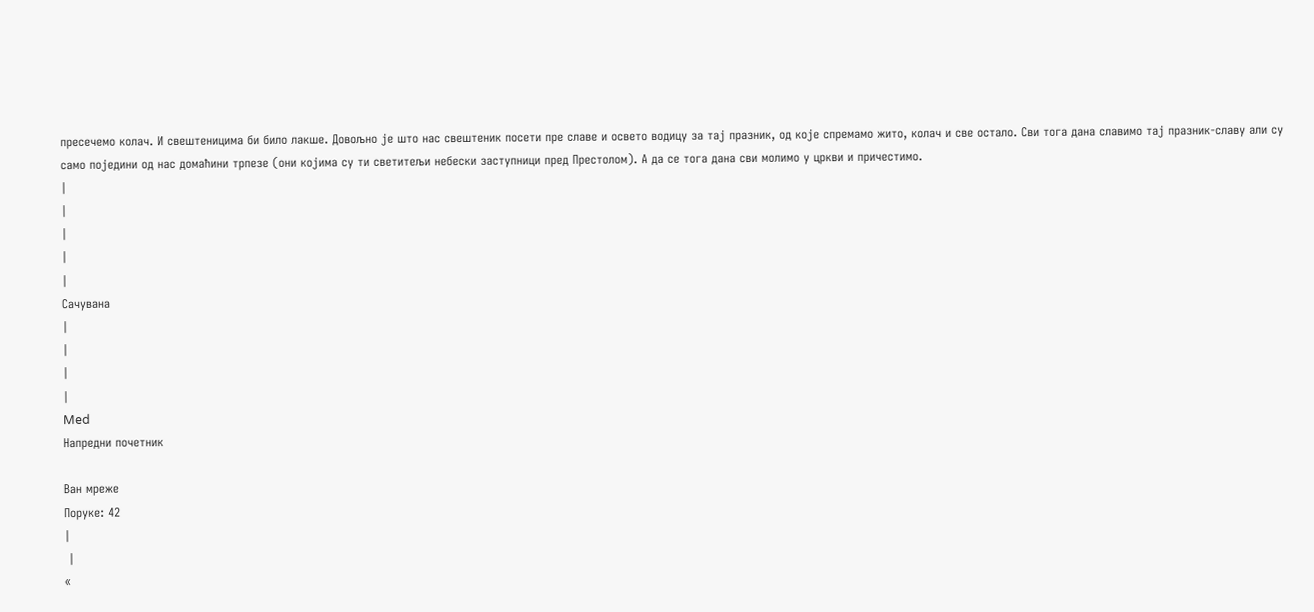пресечемо колач. И свештеницима би било лакше. Довољно је што нас свештеник посети пре славе и освето водицу за тај празник, од које спремамо жито, колач и све остало. Сви тога дана славимо тај празник-славу али су само поједини од нас домаћини трпезе (они којима су ти светитељи небески заступници пред Престолом). А да се тога дана сви молимо у цркви и причестимо.
|
|
|
|
|
Сачувана
|
|
|
|
Med
Напредни почетник

Ван мреже
Поруке: 42
|
 |
«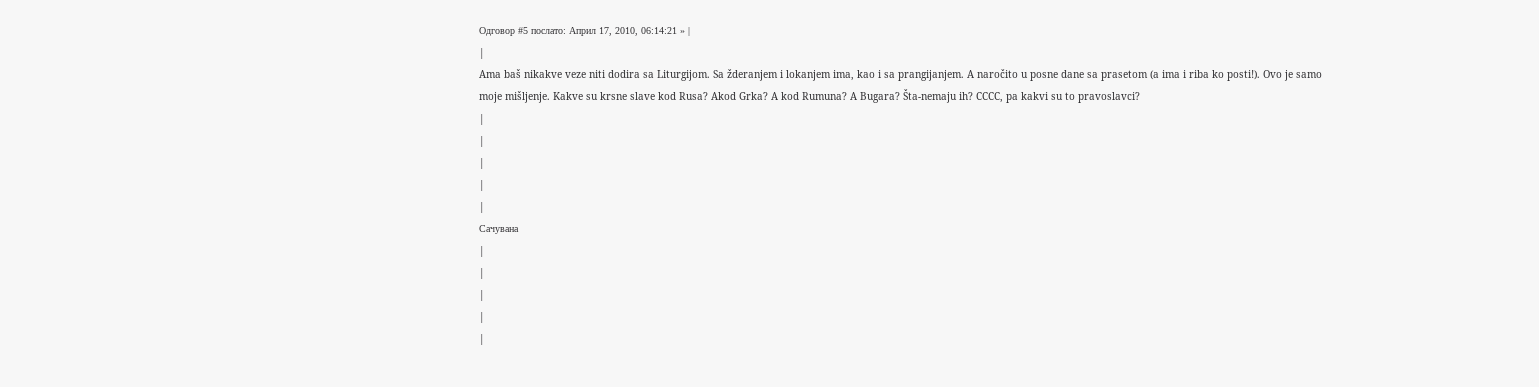Одговор #5 послато: Април 17, 2010, 06:14:21 » |
|
Ama baš nikakve veze niti dodira sa Liturgijom. Sa žderanjem i lokanjem ima, kao i sa prangijanjem. A naročito u posne dane sa prasetom (a ima i riba ko posti!). Ovo je samo moje mišljenje. Kakve su krsne slave kod Rusa? Akod Grka? A kod Rumuna? A Bugara? Šta-nemaju ih? CCCC, pa kakvi su to pravoslavci?
|
|
|
|
|
Сачувана
|
|
|
|
|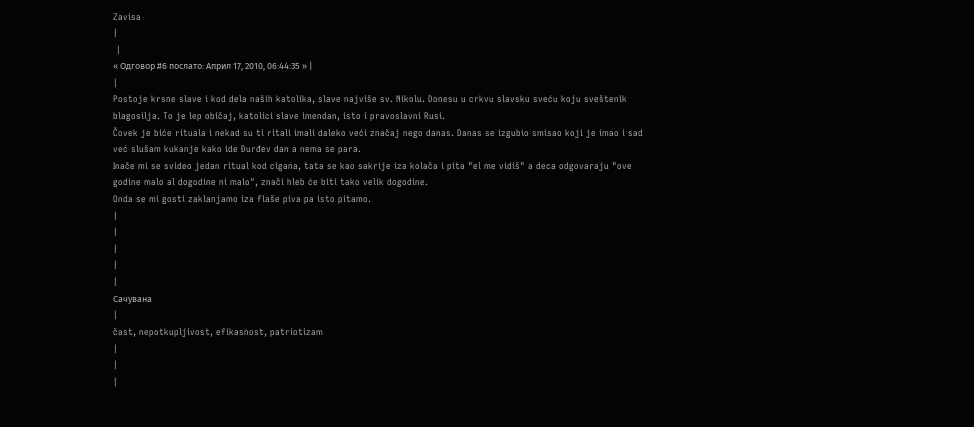Zavisa
|
 |
« Одговор #6 послато: Април 17, 2010, 06:44:35 » |
|
Postoje krsne slave i kod dela naših katolika, slave najviše sv. Nikolu. Donesu u crkvu slavsku sveću koju sveštenik blagosilja. To je lep običaj, katolici slave imendan, isto i pravoslavni Rusi.
Čovek je biće rituala i nekad su ti ritali imali daleko veći značaj nego danas. Danas se izgubio smisao koji je imao i sad već slušam kukanje kako ide Đurđev dan a nema se para.
Inače mi se svideo jedan ritual kod cigana, tata se kao sakrije iza kolača i pita "el me vidiš" a deca odgovaraju "ove godine malo al dogodine ni malo", znači hleb će biti tako velik dogodine.
Onda se mi gosti zaklanjamo iza flaše piva pa isto pitamo.
|
|
|
|
|
Сачувана
|
čast, nepotkupljivost, efikasnost, patriotizam
|
|
|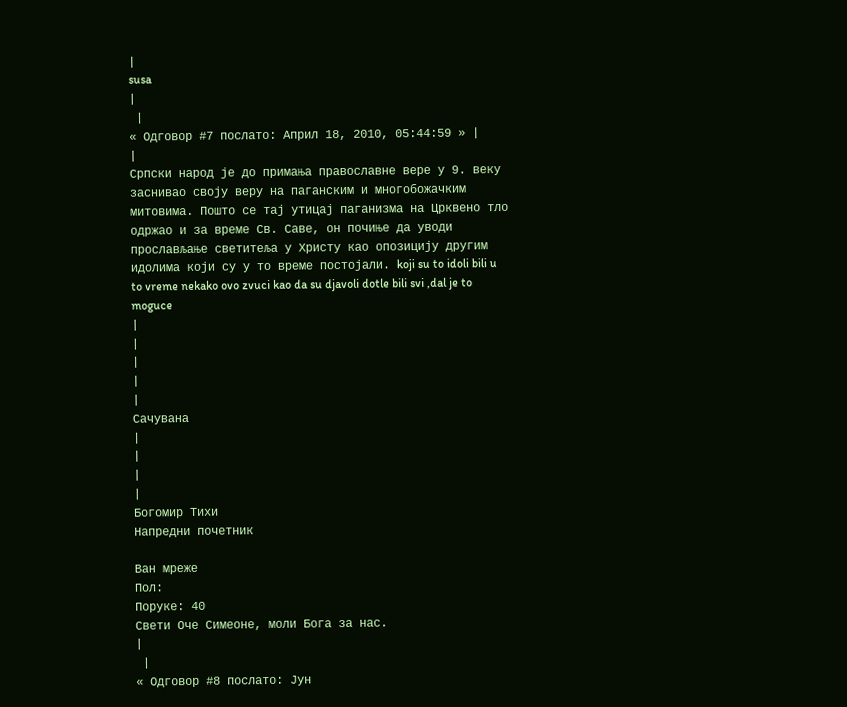|
susa
|
 |
« Одговор #7 послато: Април 18, 2010, 05:44:59 » |
|
Српски народ је до примања православне вере у 9. веку заснивао своју веру на паганским и многобожачким митовима. Пошто се тај утицај паганизма на Црквено тло одржао и за време Св. Саве, он почиње да уводи прослављање светитеља у Христу као опозицију другим идолима који су у то време постојали. koji su to idoli bili u to vreme nekako ovo zvuci kao da su djavoli dotle bili svi ,dal je to moguce
|
|
|
|
|
Сачувана
|
|
|
|
Богомир Тихи
Напредни почетник

Ван мреже
Пол:
Поруке: 40
Свети Оче Симеоне, моли Бога за нас.
|
 |
« Одговор #8 послато: Јун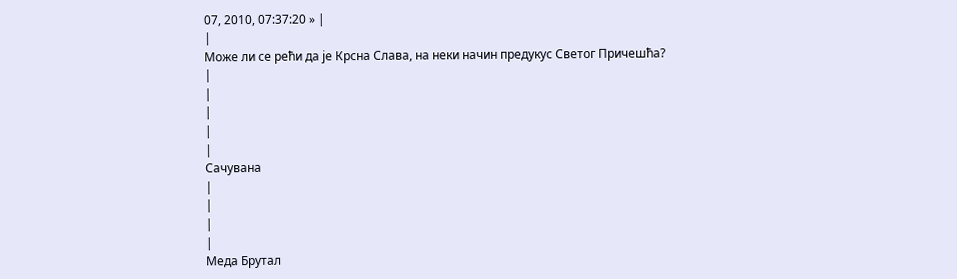07, 2010, 07:37:20 » |
|
Може ли се рећи да је Крсна Слава, на неки начин предукус Светог Причешћа?
|
|
|
|
|
Сачувана
|
|
|
|
Меда Брутал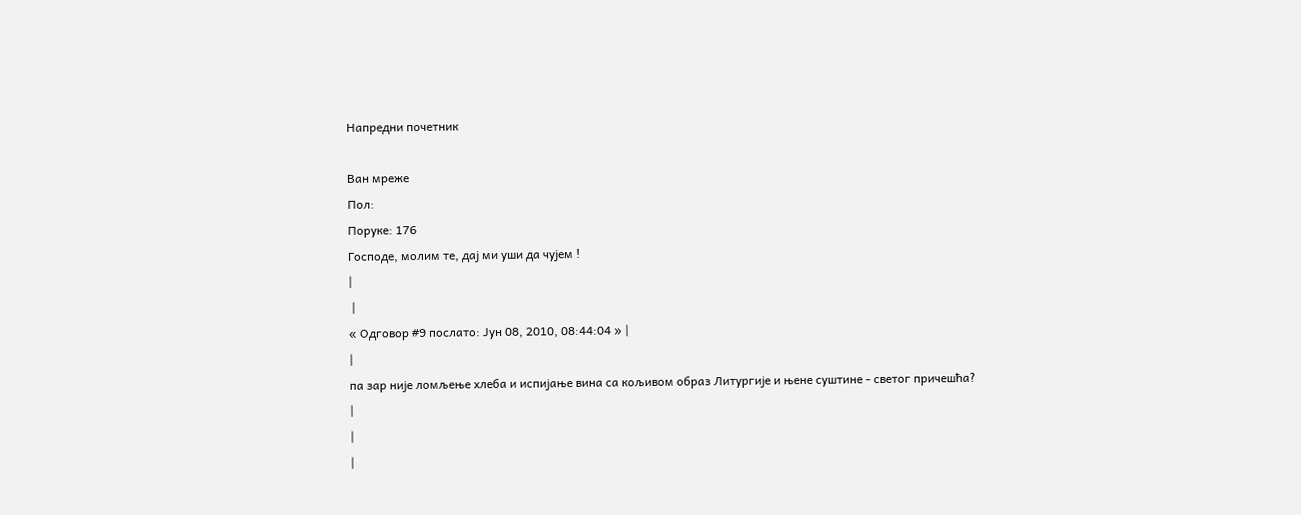Напредни почетник

Ван мреже
Пол:
Поруке: 176
Господе, молим те, дај ми уши да чујем !
|
 |
« Одговор #9 послато: Јун 08, 2010, 08:44:04 » |
|
па зар није ломљење хлеба и испијање вина са кољивом образ Литургије и њене суштине - светог причешћа?
|
|
|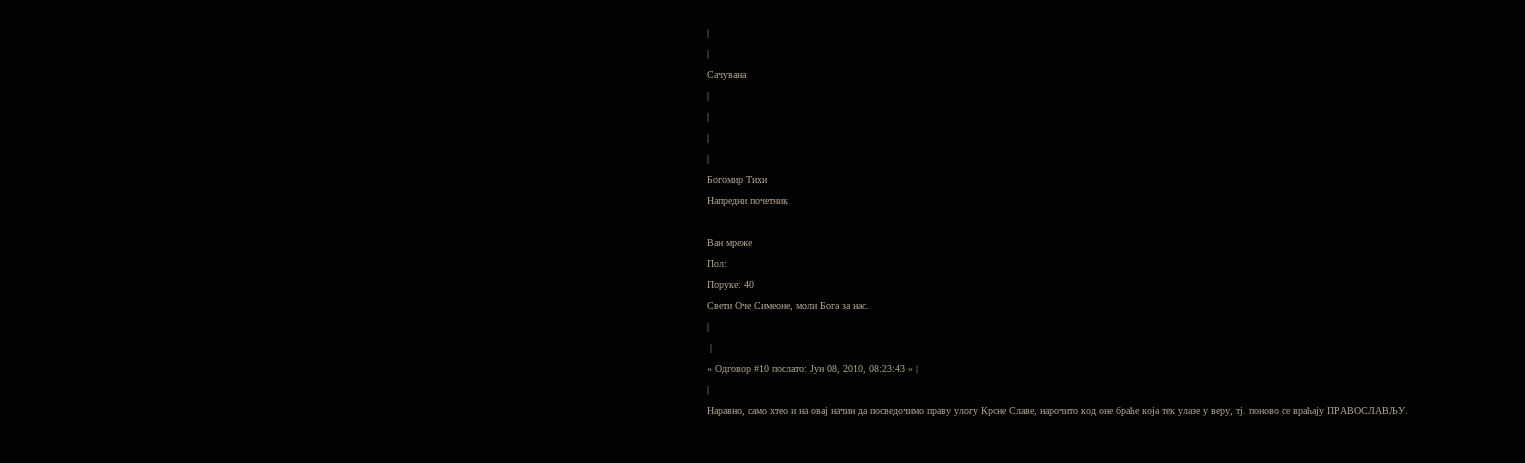|
|
Сачувана
|
|
|
|
Богомир Тихи
Напредни почетник

Ван мреже
Пол:
Поруке: 40
Свети Оче Симеоне, моли Бога за нас.
|
 |
« Одговор #10 послато: Јун 08, 2010, 08:23:43 » |
|
Наравно, само хтео и на овај начин да посведочимо праву улогу Крсне Славе, нарочито код оне браће која тек улазе у веру, тј. поново се враћају ПРАВОСЛАВЉУ.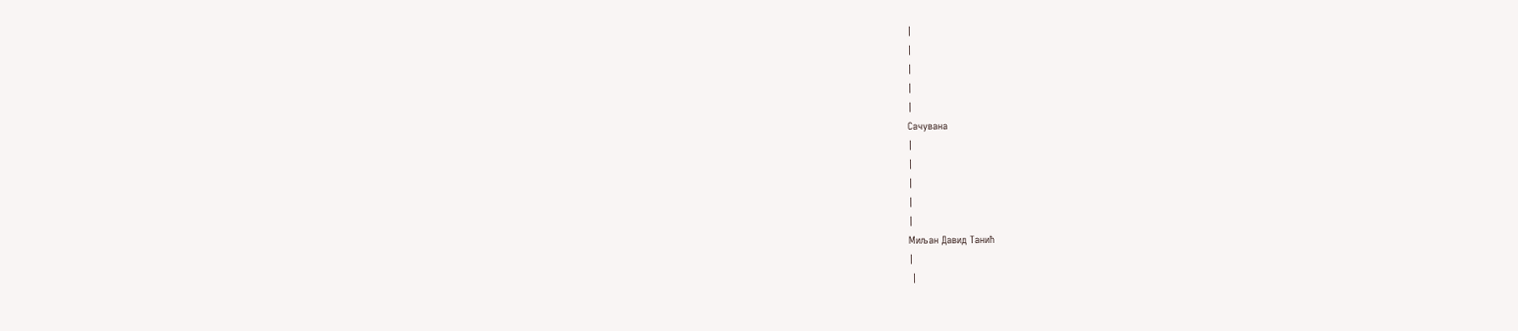|
|
|
|
|
Сачувана
|
|
|
|
|
Миљан Давид Танић
|
 |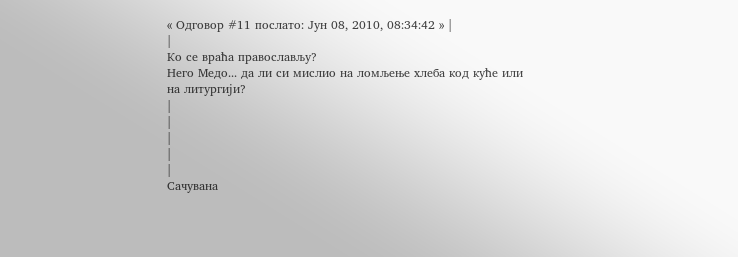« Одговор #11 послато: Јун 08, 2010, 08:34:42 » |
|
Ко се враћа православљу?
Него Медо... да ли си мислио на ломљење хлеба код куће или на литургији?
|
|
|
|
|
Сачувана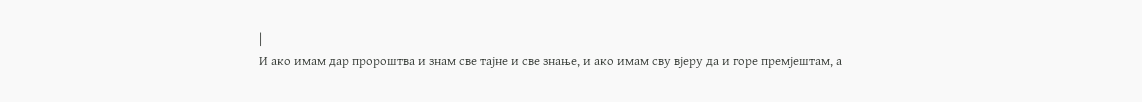|
И ако имам дар пророштва и знам све тајне и све знање, и ако имам сву вјеру да и горе премјештам, а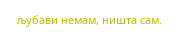љубави немам, ништа сам.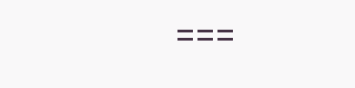===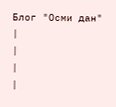Блог "Осми дан"
|
|
|
|